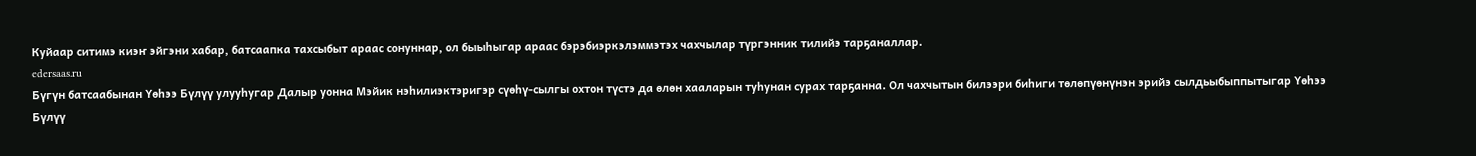Куйаар ситимэ киэҥ эйгэни хабар, батсаапка тахсыбыт араас сонуннар, ол быыһыгар араас бэрэбиэркэлэммэтэх чахчылар түргэнник тилийэ тарҕаналлар.
edersaas.ru
Бүгүн батсаабынан Үөһээ Бүлүү улууһугар Далыр уонна Мэйик нэһилиэктэригэр сүөһү-сылгы охтон түстэ да өлөн хааларын туһунан сурах тарҕанна. Ол чахчытын билээри биһиги төлөпүөнүнэн эрийэ сылдьыбыппытыгар Үөһээ Бүлүү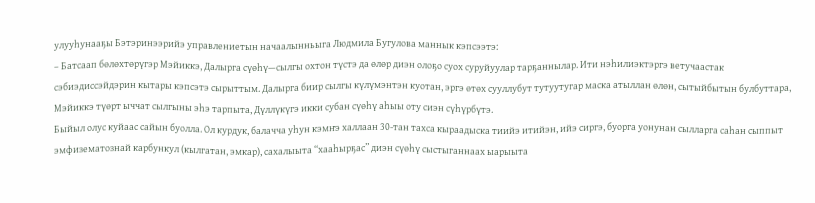улууһунааҕы Бэтэринээрийэ управлениетын начаалынньыга Людмила Бугулова маннык кэпсээтэ:
– Батсаап бөлөхтөрүгэр Мэйиккэ, Далырга сүөһү—сылгы охтон түстэ да өлөр диэн олоҕо суох суруйуулар тарҕаннылар. Ити нэһилиэктэргэ ветучаастак сэбиэдиссэйдэрин кытары кэпсэтэ сырыттым. Далырга биир сылгы күлүмэнтэн куотан, эргэ өтөх сууллубут тутуутугар маска атыллан өлөн, сытыйбытын булбуттара, Мэйиккэ түөрт ыччат сылгыны эһэ тарпыта, Дүллүкүгэ икки субан сүөһү аһыы оту сиэн сүһүрбүтэ.
Быйыл олус куйаас сайын буолла. Ол курдук, балачча уһун кэмҥэ халлаан 30-тан тахса кыраадыска тиийэ итийэн, ийэ сиргэ, буорга уонунан сылларга саһан сыппыт эмфизематознай карбункул (кылгатан, эмкар), сахалыыта “хааһырҕас” диэн сүөһү сыстыганнаах ыарыыта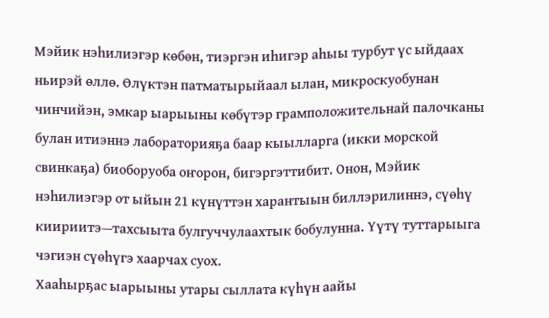Мэйик нэһилиэгэр көбөн, тиэргэн иһигэр аһыы турбут үс ыйдаах ньирэй өллө. Өлүктэн патматырыйаал ылан, микроскуобунан чинчийэн, эмкар ыарыыны көбүтэр грамположительнай палочканы булан итиэннэ лабораторияҕа баар кыылларга (икки морской свинкаҕа) биоборуоба оҥорон, бигэргэттибит. Онон, Мэйик нэһилиэгэр от ыйын 21 күнүттэн харантыын биллэрилиннэ, сүөһү киириитэ—тахсыыта булгуччулаахтык бобулунна. Үүтү туттарыыга чэгиэн сүөһүгэ хаарчах суох.
Хааһырҕас ыарыыны утары сыллата күһүн аайы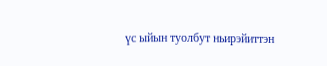үс ыйын туолбут ньирэйиттэн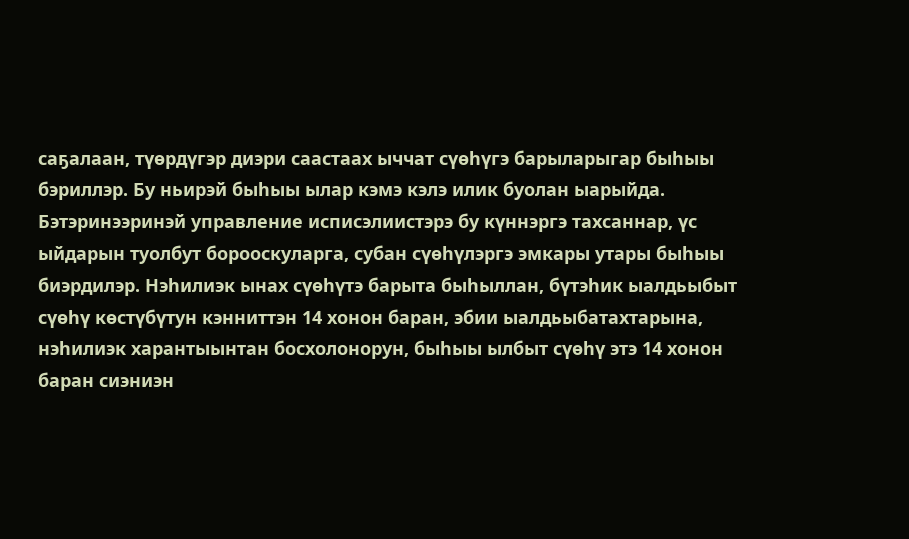саҕалаан, түөрдүгэр диэри саастаах ыччат сүөһүгэ барыларыгар быһыы бэриллэр. Бу ньирэй быһыы ылар кэмэ кэлэ илик буолан ыарыйда. Бэтэринээринэй управление исписэлиистэрэ бу күннэргэ тахсаннар, үс ыйдарын туолбут борооскуларга, субан сүөһүлэргэ эмкары утары быһыы биэрдилэр. Нэһилиэк ынах сүөһүтэ барыта быһыллан, бүтэһик ыалдьыбыт сүөһү көстүбүтун кэнниттэн 14 хонон баран, эбии ыалдьыбатахтарына, нэһилиэк харантыынтан босхолонорун, быһыы ылбыт сүөһү этэ 14 хонон баран сиэниэн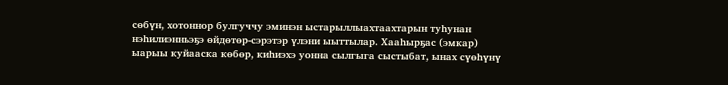сөбүн, хотоннор булгуччу эминэн ыстарыллыахтаахтарын туһунан нэһилиэнньэҕэ өйдөтөр-сэрэтэр үлэни ыыттылар. Хааһырҕас (эмкар) ыарыы куйааска көбөр, киһиэхэ уонна сылгыга сыстыбат, ынах сүөһүнү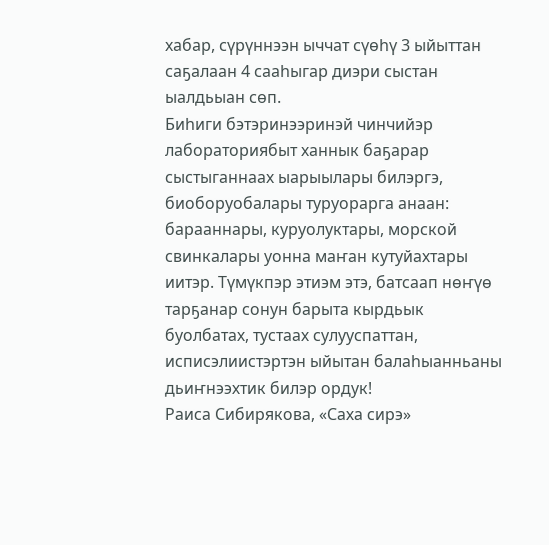хабар, сүрүннээн ыччат сүөһү 3 ыйыттан саҕалаан 4 сааһыгар диэри сыстан ыалдьыан сөп.
Биһиги бэтэринээринэй чинчийэр лабораториябыт ханнык баҕарар сыстыганнаах ыарыылары билэргэ, биоборуобалары туруорарга анаан: барааннары, куруолуктары, морской свинкалары уонна маҥан кутуйахтары иитэр. Түмүкпэр этиэм этэ, батсаап нөҥүө тарҕанар сонун барыта кырдьык буолбатах, тустаах сулууспаттан, исписэлиистэртэн ыйытан балаһыанньаны дьиҥнээхтик билэр ордук!
Раиса Сибирякова, «Саха сирэ»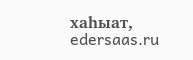хаһыат, edersaas.ru